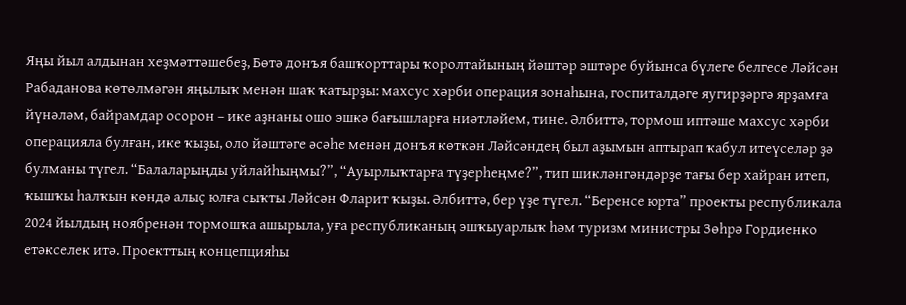Яңы йыл алдынан хеҙмәттәшебеҙ, Бөтә донъя башҡорттары ҡоролтайының йәштәр эштәре буйынса бүлеге белгесе Ләйсән Рабаданова көтөлмәгән яңылыҡ менән шаҡ ҡатырҙы: махсус хәрби операция зонаһына, госпиталдәге яугирҙәргә ярҙамға йүнәләм, байрамдар осорон – ике аҙнаны ошо эшкә бағышларға ниәтләйем, тине. Әлбиттә, тормош иптәше махсус хәрби операцияла булған, ике ҡыҙы, оло йәштәге әсәһе менән донъя көткән Ләйсәндең был аҙымын аптырап ҡабул итеүселәр ҙә булманы түгел. “Балаларыңды уйлайһыңмы?”, “Ауырлыҡтарға түҙерһеңме?”, тип шикләнгәндәрҙе тағы бер хайран итеп, ҡышҡы һалҡын көндә алыҫ юлға сыҡты Ләйсән Фларит ҡыҙы. Әлбиттә, бер үҙе түгел. “Беренсе юрта” проекты республикала 2024 йылдың ноябренән тормошҡа ашырыла, уға республиканың эшҡыуарлыҡ һәм туризм министры Зөһрә Гордиенко етәкселек итә. Проекттың концепцияһы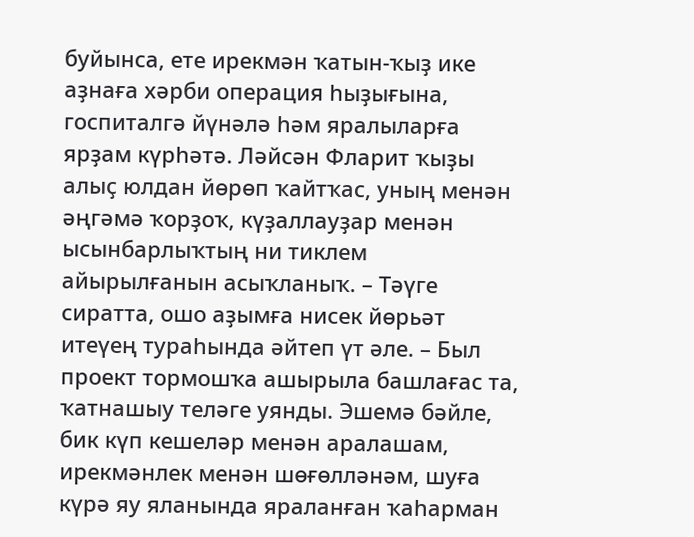буйынса, ете ирекмән ҡатын-ҡыҙ ике аҙнаға хәрби операция һыҙығына, госпиталгә йүнәлә һәм яралыларға ярҙам күрһәтә. Ләйсән Фларит ҡыҙы алыҫ юлдан йөрөп ҡайтҡас, уның менән әңгәмә ҡорҙоҡ, күҙаллауҙар менән ысынбарлыҡтың ни тиклем айырылғанын асыҡланыҡ. – Тәүге сиратта, ошо аҙымға нисек йөрьәт итеүең тураһында әйтеп үт әле. – Был проект тормошҡа ашырыла башлағас та, ҡатнашыу теләге уянды. Эшемә бәйле, бик күп кешеләр менән аралашам, ирекмәнлек менән шөғөлләнәм, шуға күрә яу яланында яраланған ҡаһарман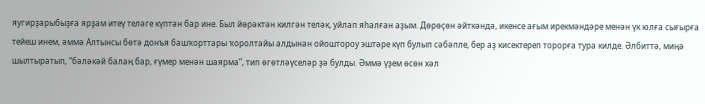яугирҙарыбыҙға ярҙам итеү теләге күптән бар ине. Был йөрәктән килгән теләк, уйлап яһалған аҙым. Дөрөҫөн әйткәндә, икенсе ағым ирекмәндәре менән үк юлға сығырға тейеш инем, әммә Алтынсы бөтә донъя башҡорттары ҡоролтайы алдынан ойоштороу эштәре күп булып сәбәпле, бер аҙ кисектереп торорға тура килде. Әлбиттә, миңә шылтыратып, “бәләкәй балаң бар, ғүмер менән шаярма”, тип өгөтләүселәр ҙә булды. Әммә үҙем өсөн хәл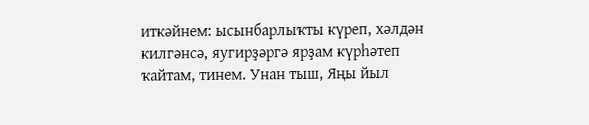иткәйнем: ысынбарлыҡты күреп, хәлдән килгәнсә, яугирҙәргә ярҙам күрһәтеп ҡайтам, тинем. Унан тыш, Яңы йыл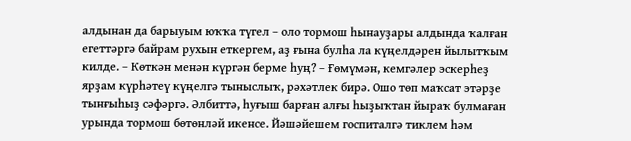алдынан да барыуым юҡҡа түгел – оло тормош һынауҙары алдында ҡалған егеттәргә байрам рухын еткергем, аҙ ғына булһа ла күңелдәрен йылытҡым килде. – Көткән менән күргән берме һуң? – Ғөмүмән, кемгәлер эскерһеҙ ярҙам күрһәтеү күңелгә тыныслыҡ, рәхәтлек бирә. Ошо төп маҡсат этәрҙе тынғыһыҙ сәфәргә. Әлбиттә, һуғыш барған алғы һыҙыҡтан йыраҡ булмаған урында тормош бөтөнләй икенсе. Йәшәйешем госпиталгә тиклем һәм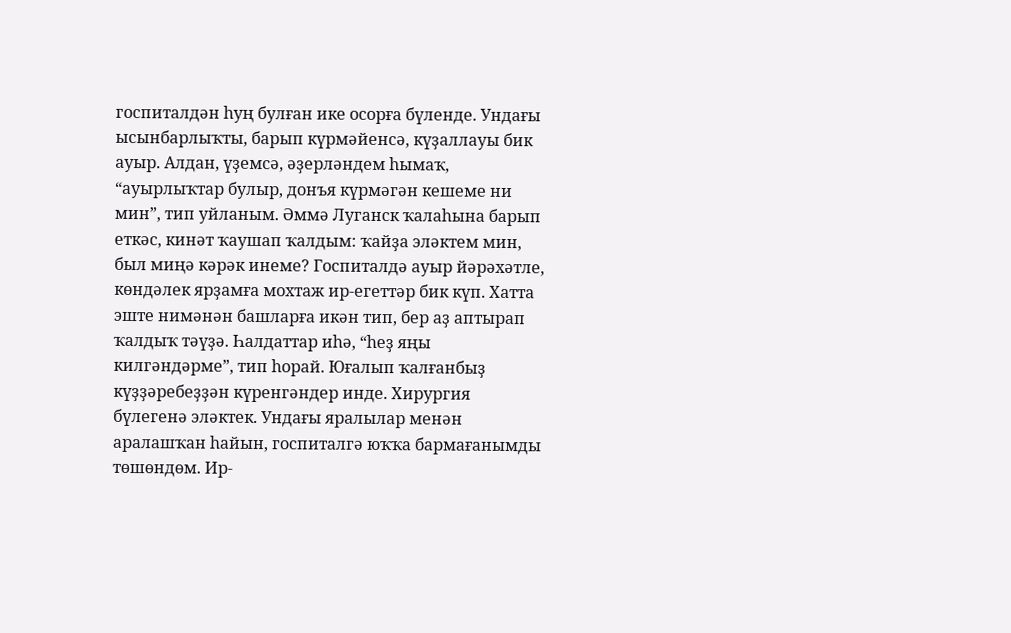госпиталдән һуң булған ике осорға бүленде. Ундағы ысынбарлыҡты, барып күрмәйенсә, күҙаллауы бик ауыр. Алдан, үҙемсә, әҙерләндем һымаҡ, “ауырлыҡтар булыр, донъя күрмәгән кешеме ни мин”, тип уйланым. Әммә Луганск ҡалаһына барып еткәс, кинәт ҡаушап ҡалдым: ҡайҙа эләктем мин, был миңә кәрәк инеме? Госпиталдә ауыр йәрәхәтле, көндәлек ярҙамға мохтаж ир-егеттәр бик күп. Хатта эште нимәнән башларға икән тип, бер аҙ аптырап ҡалдыҡ тәүҙә. Һалдаттар иһә, “һеҙ яңы килгәндәрме”, тип һорай. Юғалып ҡалғанбыҙ күҙҙәребеҙҙән күренгәндер инде. Хирургия бүлегенә эләктек. Ундағы яралылар менән аралашҡан һайын, госпиталгә юҡҡа бармағанымды төшөндөм. Ир-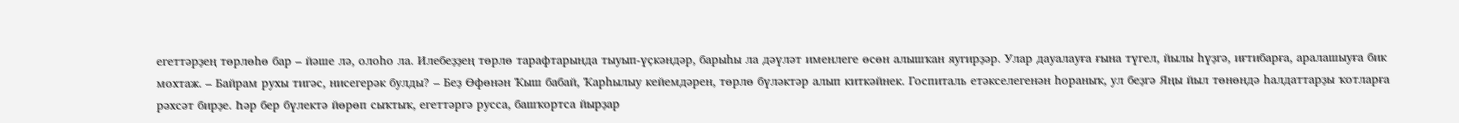егеттәрҙең төрлөһө бар – йәше лә, олоһо ла. Илебеҙҙең төрлө тарафтарында тыуып-үҫкәндәр, барыһы ла дәүләт именлеге өсөн алышҡан яугирҙәр. Улар дауалауға ғына түгел, йылы һүҙгә, иғтибарға, аралашыуға бик мохтаж. – Байрам рухы тигәс, нисегерәк булды? – Беҙ Өфөнән Ҡыш бабай, Ҡарһылыу кейемдәрен, төрлө бүләктәр алып киткәйнек. Госпиталь етәкселегенән һораныҡ, ул беҙгә Яңы йыл төнөндә һалдаттарҙы ҡотларға рәхсәт бирҙе. Һәр бер бүлектә йөрөп сыҡтыҡ, егеттәргә русса, башҡортса йырҙар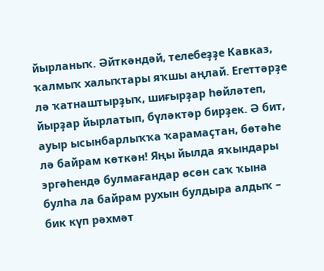йырланыҡ. Әйткәндәй, телебеҙҙе Кавказ, ҡалмыҡ халыҡтары яҡшы аңлай. Егеттәрҙе лә ҡатнаштырҙыҡ, шиғырҙар һөйләтеп, йырҙар йырлатып, бүләктәр бирҙек. Ә бит, ауыр ысынбарлыҡҡа ҡарамаҫтан, бөтәһе лә байрам көткән! Яңы йылда яҡындары эргәһендә булмағандар өсөн саҡ ҡына булһа ла байрам рухын булдыра алдыҡ – бик күп рәхмәт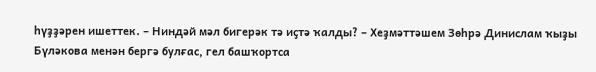һүҙҙәрен ишеттек. – Ниндәй мәл бигерәк тә иҫтә ҡалды? – Хеҙмәттәшем Зөһрә Динислам ҡыҙы Бүләкова менән бергә булғас, гел башҡортса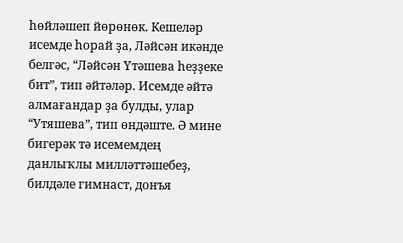һөйләшеп йөрөнөк. Кешеләр исемде һорай ҙа, Ләйсән икәнде белгәс, “Ләйсән Үтәшева һеҙҙеке бит”, тип әйтәләр. Исемде әйтә алмағандар ҙа булды, улар “Утяшева”, тип өндәште. Ә мине бигерәк тә исемемдең данлыҡлы милләттәшебеҙ, билдәле гимнаст, донъя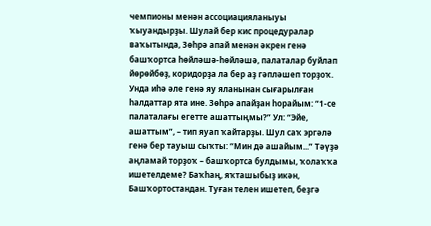чемпионы менән ассоциацияланыуы ҡыуандырҙы. Шулай бер кис процедуралар ваҡытында, Зөһрә апай менән әкрен генә башҡортса һөйләшә-һөйләшә, палаталар буйлап йөрөйбөҙ, коридорҙа ла бер аҙ гәпләшеп торҙоҡ. Унда иһә әле генә яу яланынан сығарылған һалдаттар ята ине. Зөһрә апайҙан һорайым: “1-се палаталағы егетте ашаттыңмы?” Ул: “Эйе, ашаттым”, – тип яуап ҡайтарҙы. Шул саҡ эргәлә генә бер тауыш сыҡты: “Мин дә ашайым...” Тәүҙә аңламай торҙоҡ – башҡортса булдымы, ҡолаҡҡа ишетелдеме? Баҡһаң, яҡташыбыҙ икән, Башҡортостандан. Туған телен ишетеп, беҙгә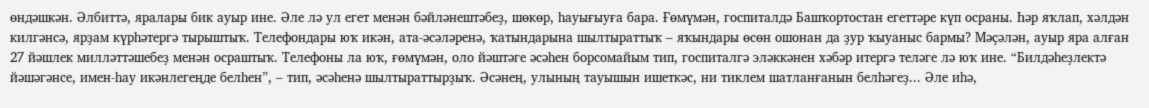өндәшкән. Әлбиттә, яралары бик ауыр ине. Әле лә ул егет менән бәйләнештәбеҙ, шөкөр, һауығыуға бара. Ғөмүмән, госпиталдә Башҡортостан егеттәре күп осраны. Һәр яҡлап, хәлдән килгәнсә, ярҙам күрһәтергә тырыштыҡ. Телефондары юҡ икән, ата-әсәләренә, ҡатындарына шылтыраттыҡ – яҡындары өсөн ошонан да ҙур ҡыуаныс бармы? Мәҫәлән, ауыр яра алған 27 йәшлек милләттәшебеҙ менән осраштыҡ. Телефоны ла юҡ, ғөмүмән, оло йәштәге әсәһен борсомайым тип, госпиталгә эләккәнен хәбәр итергә теләге лә юҡ ине. “Билдәһеҙлектә йәшәгәнсе, имен-һау икәнлегеңде белһен”, – тип, әсәһенә шылтыраттырҙыҡ. Әсәнең, улының тауышын ишеткәс, ни тиклем шатланғанын белһәгеҙ... Әле иһә,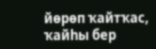йөрөп ҡайтҡас, ҡайһы бер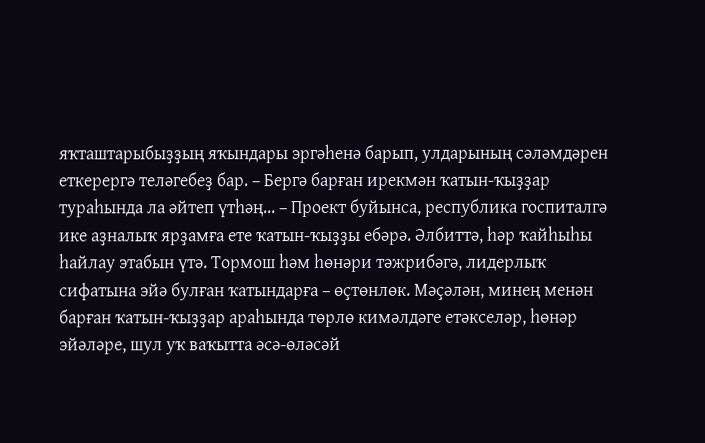яҡташтарыбыҙҙың яҡындары эргәһенә барып, улдарының сәләмдәрен еткерергә теләгебеҙ бар. – Бергә барған ирекмән ҡатын-ҡыҙҙар тураһында ла әйтеп үтһәң... – Проект буйынса, республика госпиталгә ике аҙналыҡ ярҙамға ете ҡатын-ҡыҙҙы ебәрә. Әлбиттә, һәр ҡайһыһы һайлау этабын үтә. Тормош һәм һөнәри тәжрибәгә, лидерлыҡ сифатына эйә булған ҡатындарға – өҫтөнлөк. Мәҫәлән, минең менән барған ҡатын-ҡыҙҙар араһында төрлө кимәлдәге етәкселәр, һөнәр эйәләре, шул уҡ ваҡытта әсә-өләсәй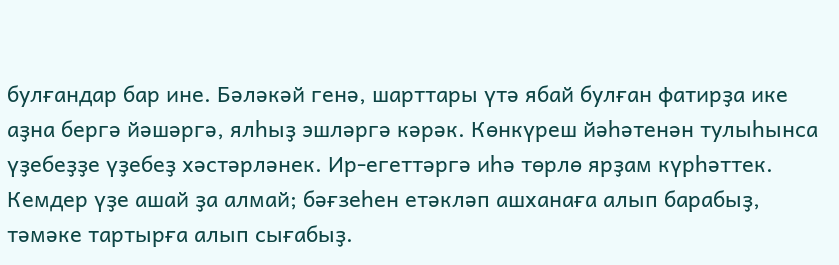булғандар бар ине. Бәләкәй генә, шарттары үтә ябай булған фатирҙа ике аҙна бергә йәшәргә, ялһыҙ эшләргә кәрәк. Көнкүреш йәһәтенән тулыһынса үҙебеҙҙе үҙебеҙ хәстәрләнек. Ир-егеттәргә иһә төрлө ярҙам күрһәттек. Кемдер үҙе ашай ҙа алмай; бәғзеһен етәкләп ашханаға алып барабыҙ, тәмәке тартырға алып сығабыҙ.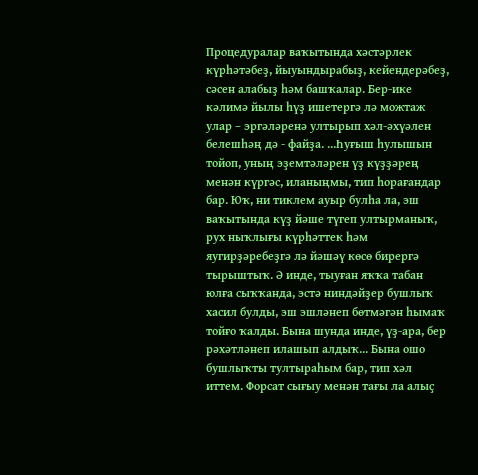Процедуралар ваҡытында хәстәрлек күрһәтәбеҙ, йыуындырабыҙ, кейендерәбеҙ, сәсен алабыҙ һәм башҡалар. Бер-ике кәлимә йылы һүҙ ишетергә лә можтаж улар – эргәләренә ултырып хәл-әхүәлен белешһәң дә - файҙа. ...Һуғыш һулышын тойоп, уның эҙемтәләрен үҙ күҙҙәрең менән күргәс, иланыңмы, тип һорағандар бар. Юҡ, ни тиклем ауыр булһа ла, эш ваҡытында күҙ йәше түгеп ултырманыҡ, рух ныҡлығы күрһәттек һәм яугирҙәребеҙгә лә йәшәү көсө бирергә тырыштыҡ. Ә инде, тыуған яҡҡа табан юлға сыҡҡанда, эстә ниндәйҙер бушлыҡ хасил булды, эш эшләнеп бөтмәгән һымаҡ тойғо ҡалды. Бына шунда инде, үҙ-ара, бер рәхәтләнеп илашып алдыҡ... Бына ошо бушлыҡты тултыраһым бар, тип хәл иттем. Форсат сығыу менән тағы ла алыҫ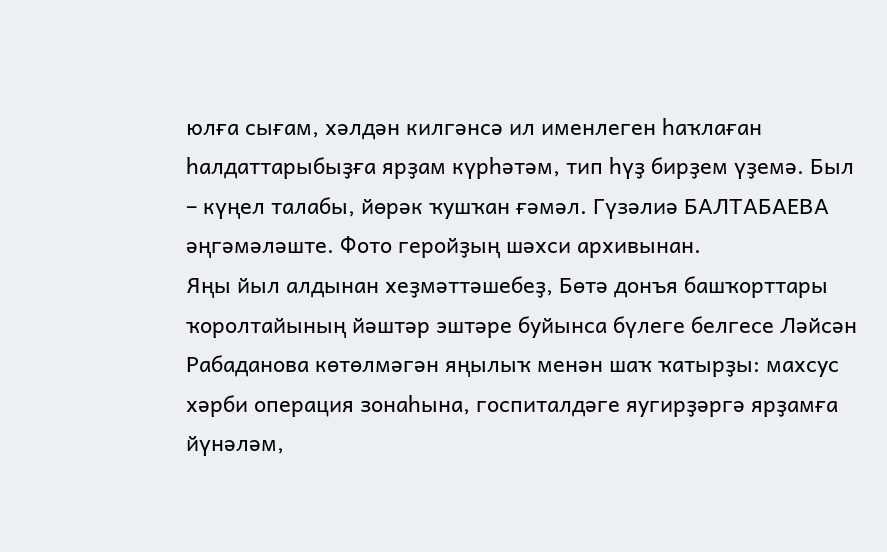юлға сығам, хәлдән килгәнсә ил именлеген һаҡлаған һалдаттарыбыҙға ярҙам күрһәтәм, тип һүҙ бирҙем үҙемә. Был – күңел талабы, йөрәк ҡушҡан ғәмәл. Гүзәлиә БАЛТАБАЕВА әңгәмәләште. Фото геройҙың шәхси архивынан.
Яңы йыл алдынан хеҙмәттәшебеҙ, Бөтә донъя башҡорттары ҡоролтайының йәштәр эштәре буйынса бүлеге белгесе Ләйсән Рабаданова көтөлмәгән яңылыҡ менән шаҡ ҡатырҙы: махсус хәрби операция зонаһына, госпиталдәге яугирҙәргә ярҙамға йүнәләм,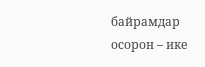байрамдар осорон – ике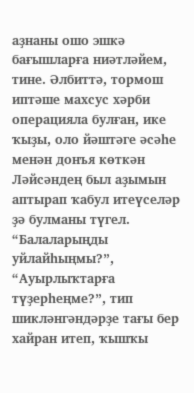аҙнаны ошо эшкә бағышларға ниәтләйем, тине. Әлбиттә, тормош иптәше махсус хәрби операцияла булған, ике ҡыҙы, оло йәштәге әсәһе менән донъя көткән Ләйсәндең был аҙымын аптырап ҡабул итеүселәр ҙә булманы түгел. “Балаларыңды уйлайһыңмы?”, “Ауырлыҡтарға түҙерһеңме?”, тип шикләнгәндәрҙе тағы бер хайран итеп, ҡышҡы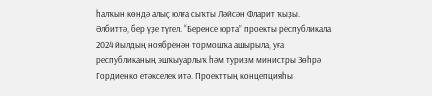һалҡын көндә алыҫ юлға сыҡты Ләйсән Фларит ҡыҙы. Әлбиттә, бер үҙе түгел. “Беренсе юрта” проекты республикала 2024 йылдың ноябренән тормошҡа ашырыла, уға республиканың эшҡыуарлыҡ һәм туризм министры Зөһрә Гордиенко етәкселек итә. Проекттың концепцияһы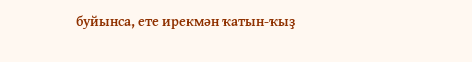буйынса, ете ирекмән ҡатын-ҡыҙ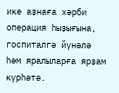ике аҙнаға хәрби операция һыҙығына, госпиталгә йүнәлә һәм яралыларға ярҙам күрһәтә.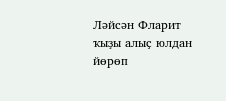Ләйсән Фларит ҡыҙы алыҫ юлдан йөрөп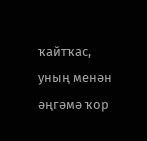ҡайтҡас, уның менән әңгәмә ҡор